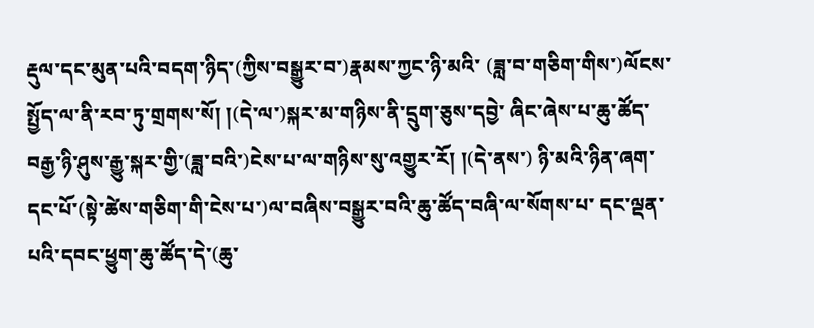རྡུལ་དང་མུན་པའི་བདག་ཉིད་(ཀྱིས་བསྒྱུར་བ་)རྣམས་ཀྱང་ཉི་མའི་ (ཟླ་བ་གཅིག་གིས་)ལོངས་སྤྱོད་ལ་ནི་རབ་ཏུ་གྲགས་སོ། །(དེ་ལ་)སྐར་མ་གཉིས་ནི་དྲུག་ཅུས་དབྱེ་ ཞིང་ཞེས་པ་ཆུ་ཚོད་བརྒྱ་ཉི་ཤུས་རྒྱུ་སྐར་གྱི་(ཟླ་བའི་)ངེས་པ་ལ་གཉིས་སུ་འགྱུར་རོ། །(དེ་ནས་) ཉི་མའི་ཉིན་ཞག་དང་པོ་(སྟེ་ཚེས་གཅིག་གི་ངེས་པ་)ལ་བཞིས་བསྒྱུར་བའི་ཆུ་ཚོད་བཞི་ལ་སོགས་པ་ དང་ལྡན་པའི་དབང་ཕྱུག་ཆུ་ཚོད་དེ་(ཆུ་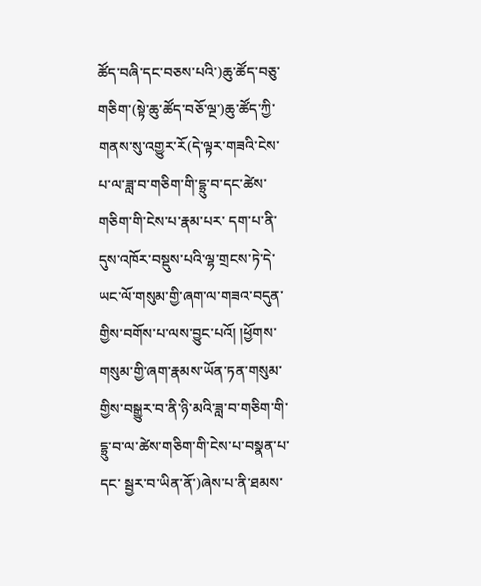ཚོད་བཞི་དང་བཅས་པའི་)ཆུ་ཚོད་བཅུ་གཅིག་(སྟེ་ཆུ་ཚོད་བཅོ་ལྔ་)ཆུ་ཚོད་ཀྱི་གནས་སུ་འགྱུར་རོ(དེ་ལྟར་གཟའི་ངེས་པ་ལ་ཟླ་བ་གཅིག་གི་དྷྲུ་བ་དང་ཚེས་གཅིག་གི་ངེས་པ་རྣམ་པར་ དག་པ་ནི་དུས་འཁོར་བསྡུས་པའི་ལྷ་གྲངས་ཏེ་དེ་ཡང་ལོ་གསུམ་གྱི་ཞག་ལ་གཟའ་བདུན་གྱིས་བགོས་པ་ལས་བྱུང་པའོ། །ཕྱོགས་ གསུམ་གྱི་ཞག་རྣམས་ཡོན་ཏན་གསུམ་གྱིས་བསྒྱུར་བ་ནི་ཉི་མའི་ཟླ་བ་གཅིག་གི་དྷྲུ་བ་ལ་ཚེས་གཅིག་གི་ངེས་པ་བསྣན་པ་དང་ སྦྱར་བ་ཡིན་ནོ་)ཞེས་པ་ནི་ཐམས་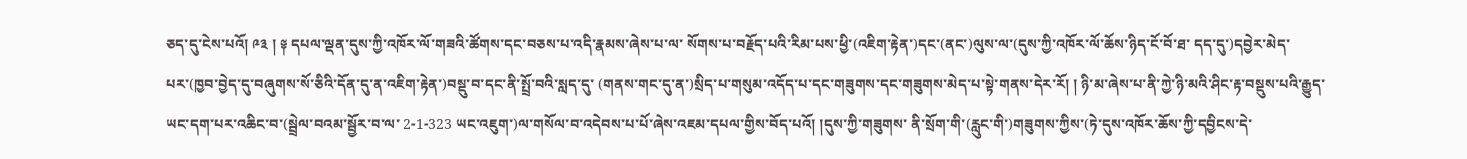ཅད་དུ་ངེས་པའོ། ༩༣ ། ༈ དཔལ་ལྡན་དུས་ཀྱི་འཁོར་ལོ་གཟའི་ཚོགས་དང་བཅས་པ་འདི་རྣམས་ཞེས་པ་ལ་ སོགས་པ་བརྗོད་པའི་རིམ་པས་ཕྱི་(འཇིག་རྟེན་)དང་(ནང་)ལུས་ལ་(དུས་ཀྱི་འཁོར་ལོ་ཆོས་ཉིད་ངོ་བོ་ཐ་ དད་དུ་)དབྱེར་མེད་པར་(ཁྱབ་བྱེད་དུ་བཞུགས་སོ་ཅིའི་དོན་དུ་ན་འཇིག་རྟེན་)བསྡུ་བ་དང་ནི་སྤྲོ་བའི་སླད་དུ་ (གནས་གང་དུ་ན་)སྲིད་པ་གསུམ་འདོད་པ་དང་གཟུགས་དང་གཟུགས་མེད་པ་སྟེ་གནས་དེར་རོ། ། ཉི་མ་ཞེས་པ་ནི་ཀྱེ་ཉི་མའི་ཤིང་རྟ་བསྡུས་པའི་རྒྱུད་ཡང་དག་པར་འཆིང་བ་(སྦྲེལ་བའམ་སྦྱོར་བ་ལ་ 2-1-323 ཡང་འཇུག་)ལ་གསོལ་བ་འདེབས་པ་པོ་ཞེས་འཇམ་དཔལ་གྱིས་བོད་པའོ། །དུས་ཀྱི་གཟུགས་ ནི་སྲོག་གི་(རླུང་གི་)གཟུགས་ཀྱིས་(ཏེ་དུས་འཁོར་ཆོས་ཀྱི་དབྱིངས་དེ་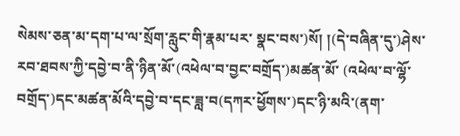སེམས་ཅན་མ་དག་པ་ལ་སྲོག་རླུང་གི་རྣམ་པར་ སྣང་བས་)སོ། །(དེ་བཞིན་དུ་)ཤེས་རབ་ཐབས་ཀྱི་དབྱེ་བ་ནི་ཉིན་མོ་(འཕེལ་བ་བྱང་བགྲོད་)མཚན་མོ་ (འཕེལ་བ་ལྷོ་བགྲོད་)དང་མཚན་མོའི་དབྱེ་བ་དང་ཟླ་བ(དཀར་ཕྱོགས་)དང་ཉི་མའི་(ནག་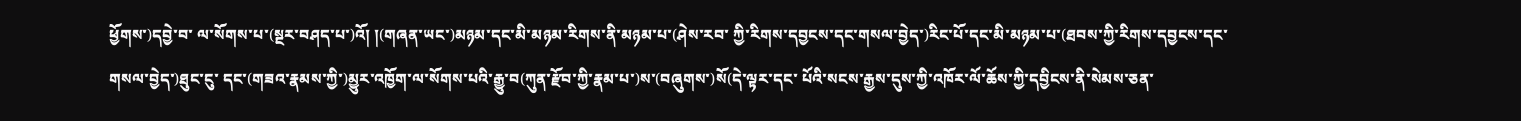ཕྱོགས་)དབྱེ་བ་ ལ་སོགས་པ་(སྔར་བཤད་པ་)འོ། །(གཞན་ཡང་)མཉམ་དང་མི་མཉམ་རིགས་ནི་མཉམ་པ་(ཤེས་རབ་ ཀྱི་རིགས་དབྱངས་དང་གསལ་བྱེད་)རིང་པོ་དང་མི་མཉམ་པ་(ཐབས་ཀྱི་རིགས་དབྱངས་དང་གསལ་བྱེད་)ཐུང་ངུ་ དང་(གཟའ་རྣམས་ཀྱི་)མྱུར་འཁྱོག་ལ་སོགས་པའི་རྒྱུ་བ(ཀུན་རྫོབ་ཀྱི་རྣམ་པ་)ས་(བཞུགས་)སོ(དེ་ལྟར་དང་ པོའི་སངས་རྒྱས་དུས་ཀྱི་འཁོར་ལོ་ཆོས་ཀྱི་དབྱིངས་ནི་སེམས་ཅན་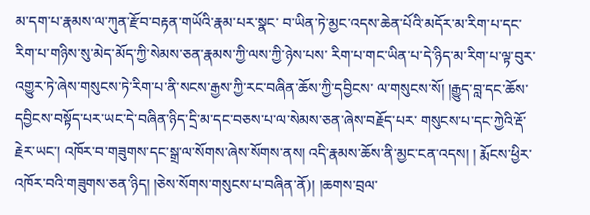མ་དག་པ་རྣམས་ལ་ཀུན་རྫོབ་བརྟན་གཡོའི་རྣམ་པར་སྣང་ བ་ཡིན་ཏེ་མྱང་འདས་ཆེན་པོའི་མདོར་མ་རིག་པ་དང་རིག་པ་གཉིས་སུ་མེད་མོད་ཀྱི་སེམས་ཅན་རྣམས་ཀྱི་ལས་ཀྱི་ཉེས་པས་ རིག་པ་གང་ཡིན་པ་དེ་ཉིད་མ་རིག་པ་ལྟ་བུར་འགྱུར་ཏེ་ཞེས་གསུངས་ཏེ་རིག་པ་ནི་སངས་རྒྱས་ཀྱི་རང་བཞིན་ཆོས་ཀྱི་དབྱིངས་ ལ་གསུངས་སོ། །རྒྱུད་བླ་དང་ཆོས་དབྱིངས་བསྟོད་པར་ཡང་དེ་བཞིན་ཉིད་དྲི་མ་དང་བཅས་པ་ལ་སེམས་ཅན་ཞེས་བརྗོད་པར་ གསུངས་པ་དང་ཀྱེའི་རྡོ་རྗེར་ཡང་། འཁོར་བ་གཟུགས་དང་སྒྲ་ལ་སོགས་ཞེས་སོགས་ནས། འདི་རྣམས་ཆོས་ནི་མྱང་ངན་འདས། ། རྨོངས་ཕྱིར་འཁོར་བའི་གཟུགས་ཅན་ཉིད། །ཅེས་སོགས་གསུངས་པ་བཞིན་ནོ)། །ཆགས་བྲལ་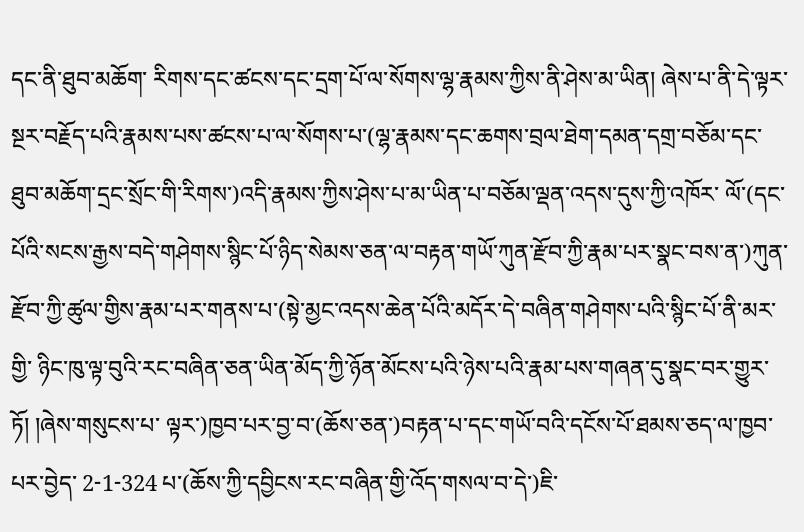དང་ནི་ཐུབ་མཆོག་ རིགས་དང་ཚངས་དང་དྲག་པོ་ལ་སོགས་ལྷ་རྣམས་ཀྱིས་ནི་ཤེས་མ་ཡིན། ཞེས་པ་ནི་དེ་ལྟར་ སྔར་བརྗོད་པའི་རྣམས་པས་ཚངས་པ་ལ་སོགས་པ་(ལྷ་རྣམས་དང་ཆགས་བྲལ་ཐེག་དམན་དགྲ་བཅོམ་དང་ ཐུབ་མཆོག་དྲང་སྲོང་གི་རིགས་)འདི་རྣམས་ཀྱིས་ཤེས་པ་མ་ཡིན་པ་བཅོམ་ལྡན་འདས་དུས་ཀྱི་འཁོར་ ལོ་(དང་པོའི་སངས་རྒྱས་བདེ་གཤེགས་སྙིང་པོ་ཉིད་སེམས་ཅན་ལ་བརྟན་གཡོ་ཀུན་རྫོབ་ཀྱི་རྣམ་པར་སྣང་བས་ན་)ཀུན་ རྫོབ་ཀྱི་ཚུལ་གྱིས་རྣམ་པར་གནས་པ་(སྟེ་མྱང་འདས་ཆེན་པོའི་མདོར་དེ་བཞིན་གཤེགས་པའི་སྙིང་པོ་ནི་མར་གྱི་ ཉིང་ཁུ་ལྟ་བུའི་རང་བཞིན་ཅན་ཡིན་མོད་ཀྱི་ཉོན་མོངས་པའི་ཉེས་པའི་རྣམ་པས་གཞན་དུ་སྣང་བར་གྱུར་ཏོ། །ཞེས་གསུངས་པ་ ལྟར་)ཁྱབ་པར་བྱ་བ་(ཆོས་ཅན་)བརྟན་པ་དང་གཡོ་བའི་དངོས་པོ་ཐམས་ཅད་ལ་ཁྱབ་པར་བྱེད་ 2-1-324 པ་(ཆོས་ཀྱི་དབྱིངས་རང་བཞིན་གྱི་འོད་གསལ་བ་དེ་)ཇི་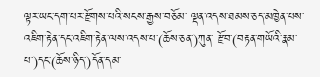ལྟར་ཡང་དག་པར་རྫོགས་པའི་སངས་རྒྱས་བཅོམ་ ལྡན་འདས་ཐམས་ཅད་མཁྱེན་པས་འཇིག་རྟེན་དང་འཇིག་རྟེན་ལས་འདས་པ་(ཆོས་ཅན་)ཀུན་ རྫོབ་(བརྟན་གཡོའི་རྣམ་པ་)དང་(ཆོས་ཉིད་)དོན་དམ་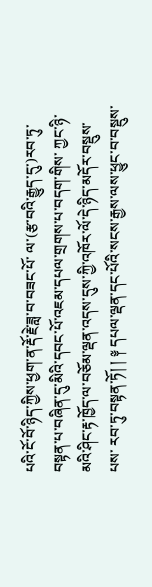པའི་ངོ་བོ་ཉིད་ཀྱིས་ཕྱག་ན་རྡོ་རྗེ་ཟླ་བ་བཟང་པོ་ ལ་(རྩ་བའི་རྒྱུད་དུ་)རབ་ཏུ་བསྟན་པ་བཞིན་དུ་མིའི་དབང་པོ་འཇམ་དཔལ་གྲགས་པ་བདག་གིས་ ཀྱང་ཉི་མའི་ཤིང་རྟ་ཁྱོད་ལ་བཅོམ་ལྡན་འདས་དུས་ཀྱི་འཁོར་ལོ་དེ་ཉིད་མདོར་བསྡུས་པས་ རབ་ཏུ་བསྟན་ཏོ། ། ༈ དཔལ་ལྡན་དང་པོའི་སངས་རྒྱས་ལས་ཕྱུང་བ་བསྡུས་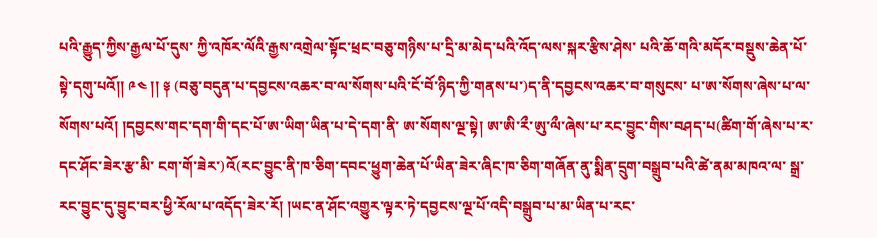པའི་རྒྱུད་ཀྱིས་རྒྱལ་པོ་དུས་ ཀྱི་འཁོར་ལོའི་རྒྱས་འགྲེལ་སྟོང་ཕྲང་བཅུ་གཉིས་པ་དྲི་མ་མེད་པའི་འོད་ལས་སྐར་རྩིས་ཤེས་ པའི་ཆོ་གའི་མདོར་བསྡུས་ཆེན་པོ་སྟེ་དགུ་པའོ།། ༩༤ །། ༈ (བཅུ་བདུན་པ་དབྱངས་འཆར་བ་ལ་སོགས་པའི་ངོ་བོ་ཉིད་ཀྱི་གནས་པ་)ད་ནི་དབྱངས་འཆར་བ་གསུངས་ པ་ཨ་སོགས་ཞེས་པ་ལ་སོགས་པའོ། །དབྱངས་གང་དག་གི་དང་པོ་ཨ་ཡིག་ཡིན་པ་དེ་དག་ནི་ ཨ་སོགས་ལྔ་སྟེ། ཨ་ཨི་རྀ་ཨུ་ལྀ་ཞེས་པ་རང་བྱུང་གིས་བཤད་པ(ཚིག་གོ་ཞེས་པ་ར་དང་ཤོང་ཟེར་རྩ་མི་ ངག་གོ་ཟེར་)འོ(རང་བྱུང་ནི་ཁ་ཅིག་དབང་ཕྱུག་ཆེན་པོ་ཡིན་ཟེར་ཞིང་ཁ་ཅིག་གཞོན་ནུ་སྨིན་དྲུག་བསྒྲུབ་པའི་ཚེ་ནམ་མཁའ་ལ་ སྒྲ་རང་བྱུང་དུ་བྱུང་བར་ཕྱི་རོལ་པ་འདོད་ཟེར་རོ། །ཡང་ན་ཤོང་འགྱུར་ལྟར་ཏེ་དབྱངས་ལྔ་པོ་འདི་བསྒྲུབ་པ་མ་ཡིན་པ་རང་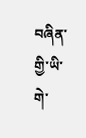བཞིན་ གྱི་ཡི་གེ་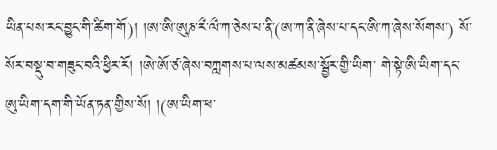ཡིན་པས་རང་བྱུང་གི་ཚིག་གོ)། །ཨ་ཨི་ཨུཎ་རྀ་ལྀ་ཀ་ཅེས་པ་ནི་(ཨ་ཀ་ནི་ཞེས་པ་དང་ཨི་ཀ་ཞེས་སོགས་) སོ་སོར་བསྡུ་བ་གཟུང་བའི་ཕྱིར་རོ། །ཨེ་ཨོ་ཙ་ཞེས་བཀླགས་པ་ལས་མཚམས་སྦྱོར་གྱི་ཡིག་ གེ་སྟེ་ཨི་ཡིག་དང་ཨུ་ཡིག་དག་གི་ཡོན་ཏན་གྱིས་སོ། །(ཨ་ཡིག་ཕ་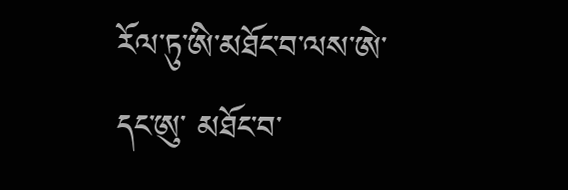རོལ་ཏུ་ཨི་མཐོང་བ་ལས་ཨེ་དང་ཨུ་ མཐོང་བ་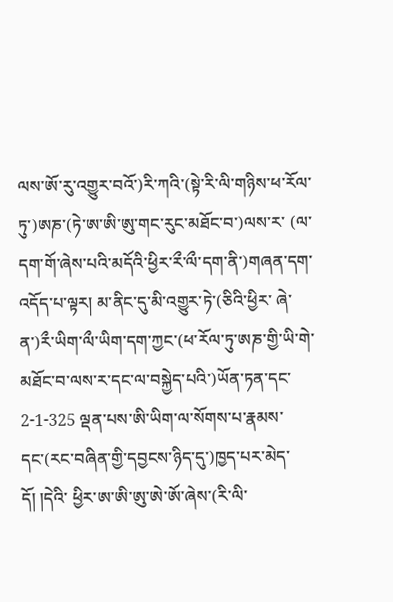ལས་ཨོ་རུ་འགྱུར་བའོ་)རི་ཀའི་(སྟེ་རི་ལི་གཉིས་ཕ་རོལ་ཏུ་)ཨཎ་(ཏེ་ཨ་ཨི་ཨུ་གང་རུང་མཐོང་བ་)ལས་ར་ (ལ་དག་གོ་ཞེས་པའི་མདོའི་ཕྱིར་རྀ་ལྀ་དག་ནི་)གཞན་དག་འདོད་པ་ལྟར། མ་ནིང་དུ་མི་འགྱུར་ཏེ་(ཅིའི་ཕྱིར་ ཞེ་ན་)རྀ་ཡིག་ལྀ་ཡིག་དག་ཀྱང་(ཕ་རོལ་ཏུ་ཨཎ་གྱི་ཡི་གེ་མཐོང་བ་ལས་ར་དང་ལ་བསྐྱེད་པའི་)ཡོན་ཏན་དང་ 2-1-325 ལྡན་པས་ཨི་ཡིག་ལ་སོགས་པ་རྣམས་དང་(རང་བཞིན་གྱི་དབྱངས་ཉིད་དུ་)ཁྱད་པར་མེད་དོ། །དེའི་ ཕྱིར་ཨ་ཨི་ཨུ་ཨེ་ཨོ་ཞེས་(རི་ལི་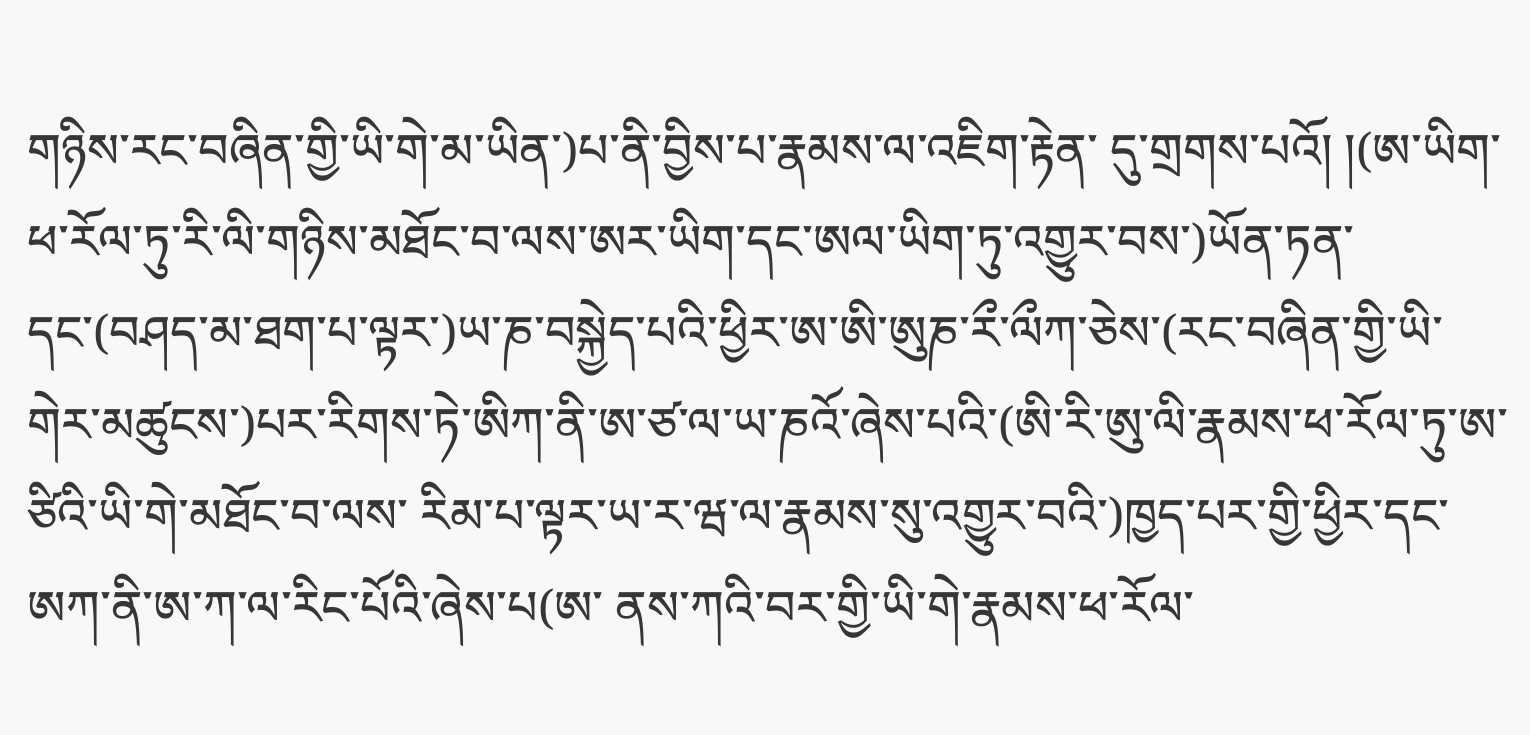གཉིས་རང་བཞིན་གྱི་ཡི་གེ་མ་ཡིན་)པ་ནི་བྱིས་པ་རྣམས་ལ་འཇིག་རྟེན་ དུ་གྲགས་པའོ། །(ཨ་ཡིག་ཕ་རོལ་ཏུ་རི་ལི་གཉིས་མཐོང་བ་ལས་ཨར་ཡིག་དང་ཨལ་ཡིག་ཏུ་འགྱུར་བས་)ཡོན་ཏན་ དང་(བཤད་མ་ཐག་པ་ལྟར་)ཡ་ཎ་བསྐྱེད་པའི་ཕྱིར་ཨ་ཨི་ཨུཎ་རྀ་ལྀཀ་ཅེས་(རང་བཞིན་གྱི་ཡི་གེར་མཚུངས་)པར་རིགས་ཏེ་ཨིཀ་ནི་ཨ་ཙ་ལ་ཡ་ཎའོ་ཞེས་པའི་(ཨི་རི་ཨུ་ལི་རྣམས་ཕ་རོལ་ཏུ་ཨ་ཙིའི་ཡི་གེ་མཐོང་བ་ལས་ རིམ་པ་ལྟར་ཡ་ར་ཝ་ལ་རྣམས་སུ་འགྱུར་བའི་)ཁྱད་པར་གྱི་ཕྱིར་དང་ཨཀ་ནི་ཨ་ཀ་ལ་རིང་པོའི་ཞེས་པ(ཨ་ ནས་ཀའི་བར་གྱི་ཡི་གེ་རྣམས་ཕ་རོལ་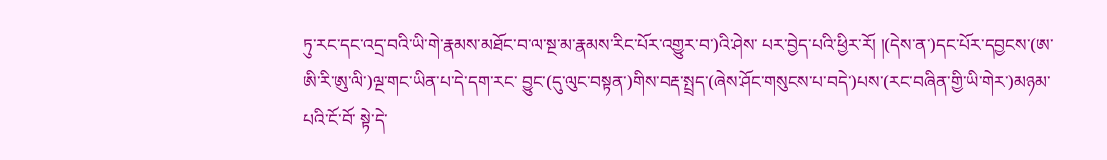ཏུ་རང་དང་འདྲ་བའི་ཡི་གེ་རྣམས་མཐོང་བ་ལ་སྔ་མ་རྣམས་རིང་པོར་འགྱུར་བ་)འི་ཤེས་ པར་བྱེད་པའི་ཕྱིར་རོ། །(དེས་ན་)དང་པོར་དབྱངས་(ཨ་ཨི་རི་ཨུ་ལི་)ལྔ་གང་ཡིན་པ་དེ་དག་རང་ བྱུང་(དུ་ལུང་བསྟན་)གིས་བརྡ་སྤྲད་(ཞེས་ཤོང་གསུངས་པ་བདེ་)པས་(རང་བཞིན་གྱི་ཡི་གེར་)མཉམ་པའི་ངོ་བོ་ སྟེ་དེ་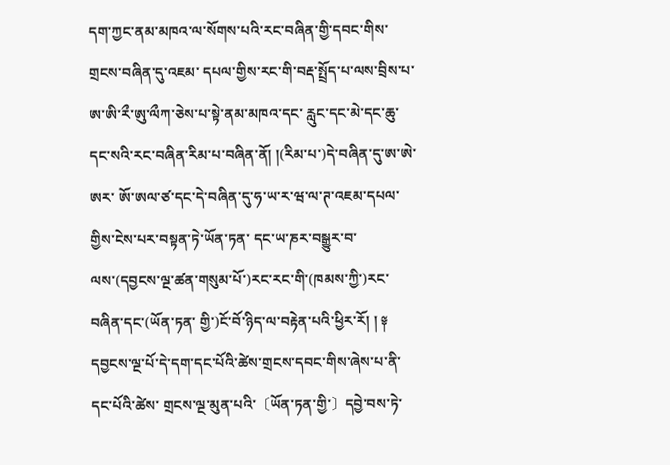དག་ཀྱང་ནམ་མཁའ་ལ་སོགས་པའི་རང་བཞིན་གྱི་དབང་གིས་གྲངས་བཞིན་དུ་འཇམ་ དཔལ་གྱིས་རང་གི་བརྡ་སྤྲོད་པ་ལས་བྲིས་པ་ཨ་ཨི་རྀ་ཨུ་ལྀཀ་ཅེས་པ་སྟེ་ནམ་མཁའ་དང་ རླུང་དང་མེ་དང་ཆུ་དང་སའི་རང་བཞིན་རིམ་པ་བཞིན་ནོ། །(རིམ་པ་)དེ་བཞིན་དུ་ཨ་ཨེ་ཨར་ ཨོ་ཨལ་ཙ་དང་དེ་བཞིན་དུ་ཧ་ཡ་ར་ཝ་ལ་ཊ་འཇམ་དཔལ་གྱིས་ངེས་པར་བསྟན་ཏེ་ཡོན་ཏན་ དང་ཡ་ཎར་བསྒྱུར་བ་ལས་(དབྱངས་ལྔ་ཚན་གསུམ་པོ་)རང་རང་གི་(ཁམས་ཀྱི་)རང་བཞིན་དང་(ཡོན་ཏན་ གྱི་)ངོ་བོ་ཉིད་ལ་བརྟེན་པའི་ཕྱིར་རོ། ། ༈ དབྱངས་ལྔ་པོ་དེ་དག་དང་པོའི་ཚེས་གྲངས་དབང་གིས་ཞེས་པ་ནི་དང་པོའི་ཚེས་ གྲངས་ལྔ་མུན་པའི་〔ཡོན་ཏན་གྱི་〕དབྱེ་བས་ཏེ་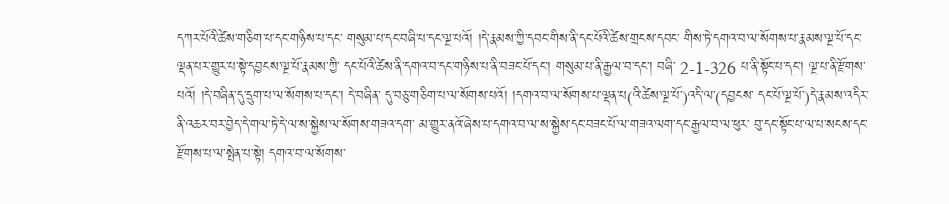དཀར་པོའི་ཚེས་གཅིག་པ་དང་གཉིས་པ་དང་ གསུམ་པ་དང་བཞི་པ་དང་ལྔ་པའོ། །དེ་རྣམས་ཀྱི་དབང་གིས་ནི་དང་པོའི་ཚེས་གྲངས་དབང་ གིས་ཏེ་དགའ་བ་ལ་སོགས་པ་རྣམས་ལྔ་པོ་དང་ལྡན་པར་གྱུར་པ་སྟེ་དབྱངས་ལྔ་པོ་རྣམས་ཀྱི་ དང་པོའི་ཚེས་ནི་དགའ་བ་དང་གཉིས་པ་ནི་བཟང་པོ་དང་། གསུམ་པ་ནི་རྒྱལ་བ་དང་། བཞི་ 2-1-326 པ་ནི་སྟོང་པ་དང་། ལྔ་པ་ནི་རྫོགས་པའོ། །དེ་བཞིན་དུ་དྲུག་པ་ལ་སོགས་པ་དང་། དེ་བཞིན་ དུ་བཅུ་གཅིག་པ་ལ་སོགས་པའོ། །དགའ་བ་ལ་སོགས་པ་ལྡན་པ(འི་ཚེས་ལྔ་པོ་)འདི་ལ་(དབྱངས་ དང་པོ་ལྔ་པོ་)དེ་རྣམས་འདིར་ནི་འཆར་བར་བྱེད་དེ་གལ་ཏེ་དེ་ལ་ས་སྐྱེས་ལ་སོགས་གཟའ་དག་ མ་གྱུར་ནའོ་ཞེས་པ་དགའ་བ་ལ་ས་སྐྱེས་དང་བཟང་པོ་ལ་གཟའ་ལག་དང་རྒྱལ་བ་ལ་ཕུར་ བུ་དང་སྟོང་པ་ལ་པ་སངས་དང་རྫོགས་པ་ལ་སྤེན་པ་སྟེ། དགའ་བ་ལ་སོགས་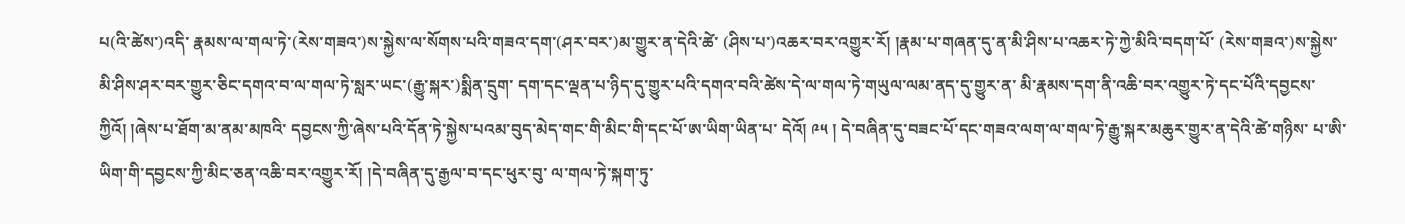པ(འི་ཚེས་)འདི་ རྣམས་ལ་གལ་ཏེ་(རེས་གཟའ་)ས་སྐྱེས་ལ་སོགས་པའི་གཟའ་དག་(ཤར་བར་)མ་གྱུར་ན་དེའི་ཚེ་ (ཤིས་པ་)འཆར་བར་འགྱུར་རོ། །རྣམ་པ་གཞན་དུ་ན་མི་ཤིས་པ་འཆར་ཏེ་ཀྱེ་མིའི་བདག་པོ་ (རེས་གཟའ་)ས་སྐྱེས་མི་ཤིས་ཤར་བར་གྱུར་ཅིང་དགའ་བ་ལ་གལ་ཏེ་སླར་ཡང་(རྒྱུ་སྐར་)སྨིན་དྲུག་ དག་དང་ལྡན་པ་ཉིད་དུ་གྱུར་པའི་དགའ་བའི་ཚེས་དེ་ལ་གལ་ཏེ་གཡུལ་ལམ་ནད་དུ་གྱུར་ན་ མི་རྣམས་དག་ནི་འཆི་བར་འགྱུར་ཏེ་དང་པོའི་དབྱངས་ཀྱིའོ། །ཞེས་པ་ཐོག་མ་ནམ་མཁའི་ དབྱངས་ཀྱི་ཞེས་པའི་དོན་ཏེ་སྐྱེས་པའམ་བུད་མེད་གང་གི་མིང་གི་དང་པོ་ཨ་ཡིག་ཡིན་པ་ དེའོ། ༩༥ ། དེ་བཞིན་དུ་བཟང་པོ་དང་གཟའ་ལག་ལ་གལ་ཏེ་རྒྱུ་སྐར་མཆུར་གྱུར་ན་དེའི་ཚེ་གཉིས་ པ་ཨི་ཡིག་གི་དབྱངས་ཀྱི་མིང་ཅན་འཆི་བར་འགྱུར་རོ། །དེ་བཞིན་དུ་རྒྱལ་བ་དང་ཕུར་བུ་ ལ་གལ་ཏེ་སྐག་ཏུ་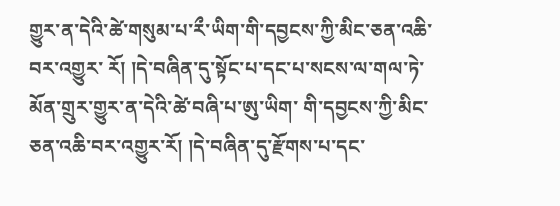གྱུར་ན་དེའི་ཚེ་གསུམ་པ་རྀ་ཡིག་གི་དབྱངས་ཀྱི་མིང་ཅན་འཆི་བར་འགྱུར་ རོ། །དེ་བཞིན་དུ་སྟོང་པ་དང་པ་སངས་ལ་གལ་ཏེ་མོན་གྲུར་གྱུར་ན་དེའི་ཚེ་བཞི་པ་ཨུ་ཡིག་ གི་དབྱངས་ཀྱི་མིང་ཅན་འཆི་བར་འགྱུར་རོ། །དེ་བཞིན་དུ་རྫོགས་པ་དང་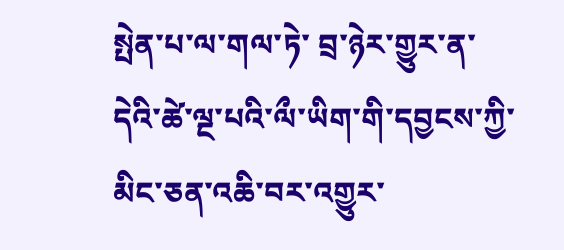སྤེན་པ་ལ་གལ་ཏེ་ བྲ་ཉེར་གྱུར་ན་དེའི་ཚེ་ལྔ་པའི་ལྀ་ཡིག་གི་དབྱངས་ཀྱི་མིང་ཅན་འཆི་བར་འགྱུར་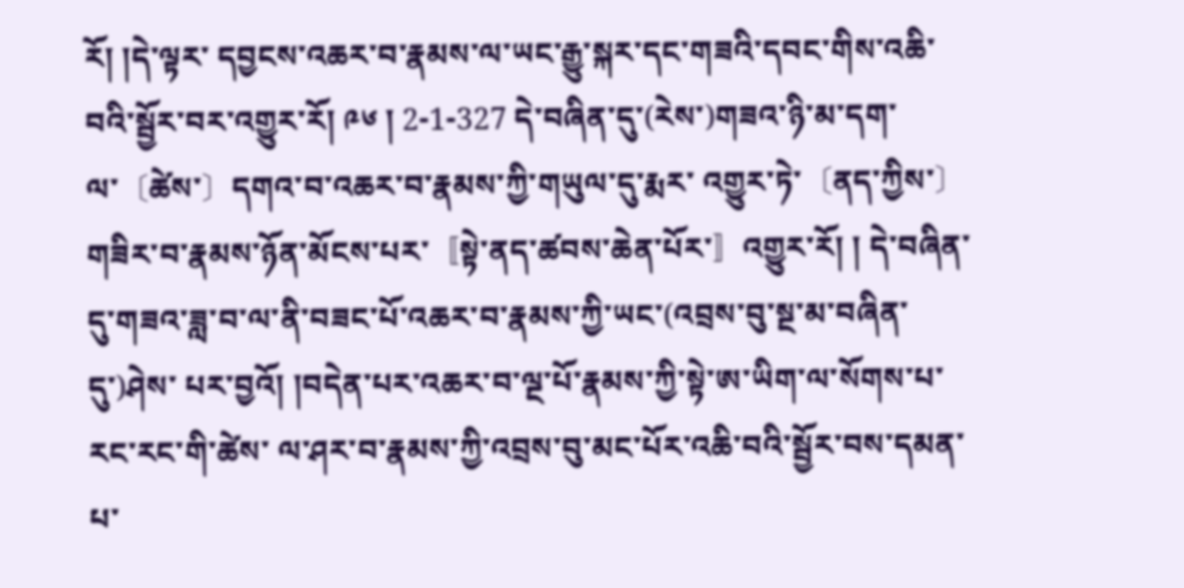རོ། །དེ་ལྟར་ དབྱངས་འཆར་བ་རྣམས་ལ་ཡང་རྒྱུ་སྐར་དང་གཟའི་དབང་གིས་འཆི་བའི་སྦྱོར་བར་འགྱུར་རོ། ༩༦ ། 2-1-327 དེ་བཞིན་དུ་(རེས་)གཟའ་ཉི་མ་དག་ལ་〔ཚེས་〕དགའ་བ་འཆར་བ་རྣམས་ཀྱི་གཡུལ་དུ་རྨར་ འགྱུར་ཏེ་〔ནད་ཀྱིས་〕གཟིར་བ་རྣམས་ཉོན་མོངས་པར་〚སྟེ་ནད་ཚབས་ཆེན་པོར་〛འགྱུར་རོ། ། དེ་བཞིན་དུ་གཟའ་ཟླ་བ་ལ་ནི་བཟང་པོ་འཆར་བ་རྣམས་ཀྱི་ཡང་(འབྲས་བུ་སྔ་མ་བཞིན་དུ་)ཤེས་ པར་བྱའོ། །བདེན་པར་འཆར་བ་ལྔ་པོ་རྣམས་ཀྱི་སྟེ་ཨ་ཡིག་ལ་སོགས་པ་རང་རང་གི་ཚེས་ ལ་ཤར་བ་རྣམས་ཀྱི་འབྲས་བུ་མང་པོར་འཆི་བའི་སྦྱོར་བས་དམན་པ་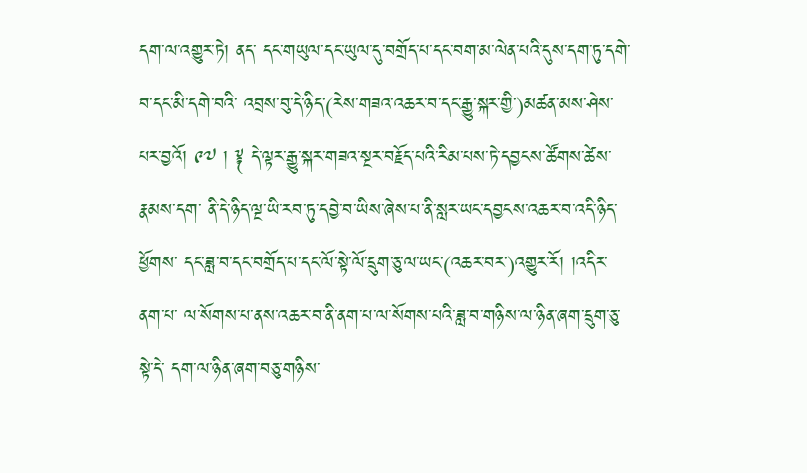དག་ལ་འགྱུར་ཏེ། ནད་ དང་གཡུལ་དང་ཡུལ་དུ་བགྲོད་པ་དང་བག་མ་ལེན་པའི་དུས་དག་ཏུ་དགེ་བ་དང་མི་དགེ་བའི་ འབྲས་བུ་དེ་ཉིད་(རེས་གཟའ་འཆར་བ་དང་རྒྱུ་སྐར་གྱི་)མཚན་མས་ཤེས་པར་བྱའོ། ༩༧ ། ༈ དེ་ལྟར་རྒྱུ་སྐར་གཟའ་སྔར་བརྗོད་པའི་རིམ་པས་ཏེ་དབྱངས་ཚོགས་ཚེས་རྣམས་དག་ ནི་དེ་ཉིད་ལྔ་ཡི་རབ་ཏུ་དབྱེ་བ་ཡིས་ཞེས་པ་ནི་སླར་ཡང་དབྱངས་འཆར་བ་འདི་ཉིད་ཕྱོགས་ དང་ཟླ་བ་དང་བགྲོད་པ་དང་ལོ་སྟེ་ལོ་དྲུག་ཅུ་ལ་ཡང་(འཆར་བར་)འགྱུར་རོ། །འདིར་ནག་པ་ ལ་སོགས་པ་ནས་འཆར་བ་ནི་ནག་པ་ལ་སོགས་པའི་ཟླ་བ་གཉིས་ལ་ཉིན་ཞག་དྲུག་ཅུ་སྟེ་དེ་ དག་ལ་ཉིན་ཞག་བཅུ་གཉིས་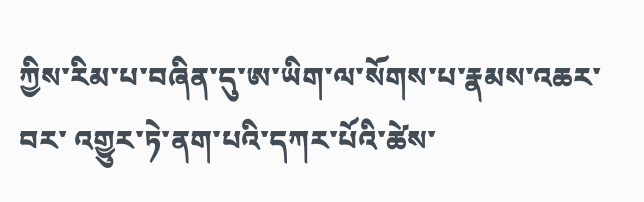ཀྱིས་རིམ་པ་བཞིན་དུ་ཨ་ཡིག་ལ་སོགས་པ་རྣམས་འཆར་བར་ འགྱུར་ཏེ་ནག་པའི་དཀར་པོའི་ཚེས་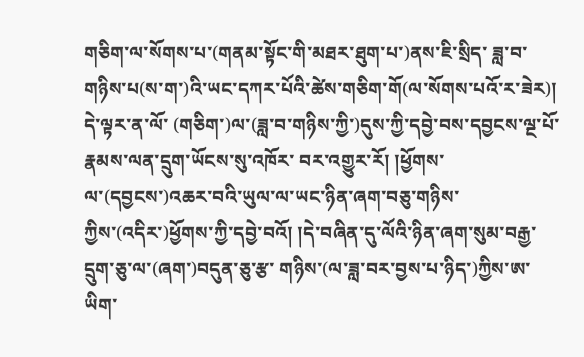གཅིག་ལ་སོགས་པ་(གནམ་སྟོང་གི་མཐར་ཐུག་པ་)ནས་ཇི་སྲིད་ ཟླ་བ་གཉིས་པ(ས་ག་)འི་ཡང་དཀར་པོའི་ཚེས་གཅིག་གོ(ལ་སོགས་པའོ་ར་ཟེར)། དེ་ལྟར་ན་ལོ་ (གཅིག་)ལ་(ཟླ་བ་གཉིས་ཀྱི་)དུས་ཀྱི་དབྱེ་བས་དབྱངས་ལྔ་པོ་རྣམས་ལན་དྲུག་ཡོངས་སུ་འཁོར་ བར་འགྱུར་རོ། །ཕྱོགས་ལ་(དབྱངས་)འཆར་བའི་ཡུལ་ལ་ཡང་ཉིན་ཞག་བཅུ་གཉིས་ཀྱིས་(འདིར་)ཕྱོགས་ཀྱི་དབྱེ་བའོ། །དེ་བཞིན་དུ་ལོའི་ཉིན་ཞག་སུམ་བརྒྱ་དྲུག་ཅུ་ལ་(ཞག་)བདུན་ཅུ་རྩ་ གཉིས་(ལ་ཟླ་བར་བྱས་པ་ཉིད་)ཀྱིས་ཨ་ཡིག་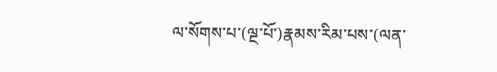ལ་སོགས་པ་(ལྔ་པོ་)རྣམས་རིམ་པས་(ལན་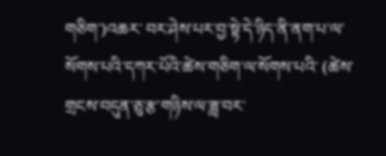གཅིག་)འཆར་ བར་ཤེས་པར་བྱ་སྟེ་དེ་ཉིད་ནི་ནག་པ་ལ་སོགས་པའི་དཀར་པོའི་ཚེས་གཅིག་ལ་སོགས་པའི་ (ཚེས་གྲངས་བདུན་ཅུ་རྩ་གཉིས་ལ་ཟླ་བར་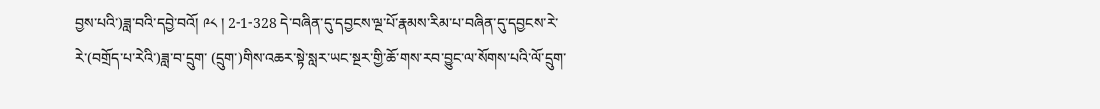བྱས་པའི་)ཟླ་བའི་དབྱེ་བའོ། ༩༨ ། 2-1-328 དེ་བཞིན་དུ་དབྱངས་ལྔ་པོ་རྣམས་རིམ་པ་བཞིན་དུ་དབྱངས་རེ་རེ་(བགྲོད་པ་རེའི་)ཟླ་བ་དྲུག་ (དྲུག་)གིས་འཆར་སྟེ་སླར་ཡང་སྔར་གྱི་ཆོ་གས་རབ་བྱུང་ལ་སོགས་པའི་ལོ་དྲུག་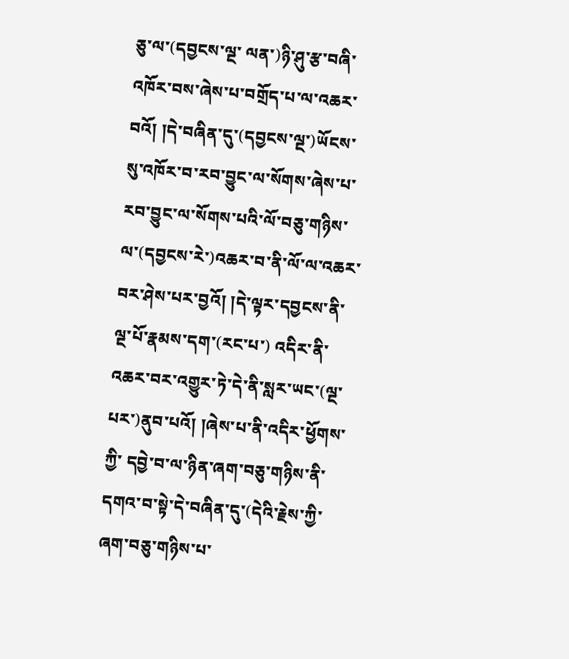ཅུ་ལ་(དབྱངས་ལྔ་ ལན་)ཉི་ཤུ་རྩ་བཞི་འཁོར་བས་ཞེས་པ་བགྲོད་པ་ལ་འཆར་བའོ། །དེ་བཞིན་དུ་(དབྱངས་ལྔ་)ཡོངས་ སུ་འཁོར་བ་རབ་བྱུང་ལ་སོགས་ཞེས་པ་རབ་བྱུང་ལ་སོགས་པའི་ལོ་བཅུ་གཉིས་ལ་(དབྱངས་རེ་)འཆར་བ་ནི་ལོ་ལ་འཆར་བར་ཤེས་པར་བྱའོ། །དེ་ལྟར་དབྱངས་ནི་ལྔ་པོ་རྣམས་དག་(རང་པ་) འདིར་ནི་འཆར་བར་འགྱུར་ཏེ་དེ་ནི་སླར་ཡང་(ལྔ་པར་)ནུབ་པའོ། །ཞེས་པ་ནི་འདིར་ཕྱོགས་ཀྱི་ དབྱེ་བ་ལ་ཉིན་ཞག་བཅུ་གཉིས་ནི་དགའ་བ་སྟེ་དེ་བཞིན་དུ་(དེའི་རྗེས་ཀྱི་ཞག་བཅུ་གཉིས་པ་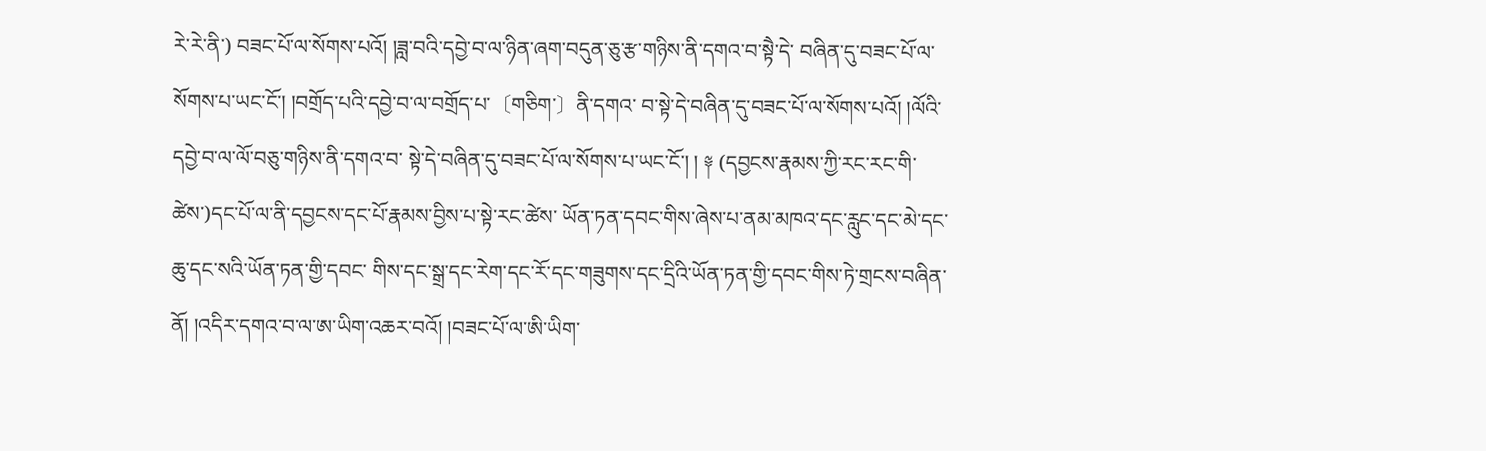རེ་རེ་ནི་) བཟང་པོ་ལ་སོགས་པའོ། །ཟླ་བའི་དབྱེ་བ་ལ་ཉིན་ཞག་བདུན་ཅུ་རྩ་གཉིས་ནི་དགའ་བ་སྟཻ་དེ་ བཞིན་དུ་བཟང་པོ་ལ་སོགས་པ་ཡང་ངོ་། །བགྲོད་པའི་དབྱེ་བ་ལ་བགྲོད་པ་〔གཅིག་〕ནི་དགའ་ བ་སྟེ་དེ་བཞིན་དུ་བཟང་པོ་ལ་སོགས་པའོ། །ལོའི་དབྱེ་བ་ལ་ལོ་བཅུ་གཉིས་ནི་དགའ་བ་ སྟེ་དེ་བཞིན་དུ་བཟང་པོ་ལ་སོགས་པ་ཡང་ངོ་། ། ༈ (དབྱངས་རྣམས་ཀྱི་རང་རང་གི་ཚེས་)དང་པོ་ལ་ནི་དབྱངས་དང་པོ་རྣམས་བྱིས་པ་སྟེ་རང་ཚེས་ ཡོན་ཏན་དབང་གིས་ཞེས་པ་ནམ་མཁའ་དང་རླུང་དང་མེ་དང་ཆུ་དང་སའི་ཡོན་ཏན་གྱི་དབང་ གིས་དང་སྒྲ་དང་རེག་དང་རོ་དང་གཟུགས་དང་དྲིའི་ཡོན་ཏན་གྱི་དབང་གིས་ཏེ་གྲངས་བཞིན་ ནོ། །འདིར་དགའ་བ་ལ་ཨ་ཡིག་འཆར་བའོ། །བཟང་པོ་ལ་ཨི་ཡིག་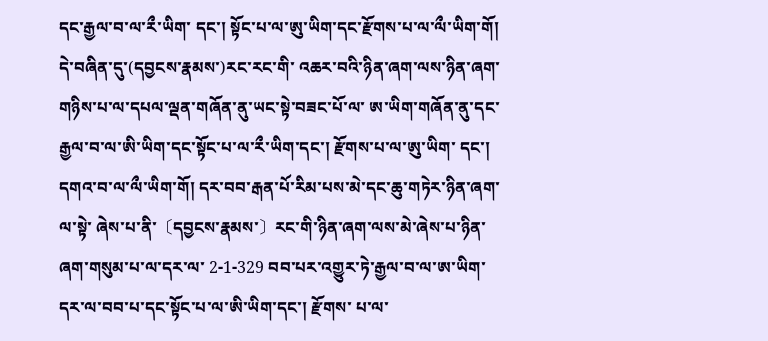དང་རྒྱལ་བ་ལ་རྀ་ཡིག་ དང་། སྟོང་པ་ལ་ཨུ་ཡིག་དང་རྫོགས་པ་ལ་ལྀ་ཡིག་གོ། དེ་བཞིན་དུ་(དབྱངས་རྣམས་)རང་རང་གི་ འཆར་བའི་ཉིན་ཞག་ལས་ཉིན་ཞག་གཉིས་པ་ལ་དཔལ་ལྡན་གཞོན་ནུ་ཡང་སྟེ་བཟང་པོ་ལ་ ཨ་ཡིག་གཞོན་ནུ་དང་རྒྱལ་བ་ལ་ཨི་ཡིག་དང་སྟོང་པ་ལ་རྀ་ཡིག་དང་། རྫོགས་པ་ལ་ཨུ་ཡིག་ དང་། དགའ་བ་ལ་ལྀ་ཡིག་གོ། དར་བབ་རྒན་པོ་རིམ་པས་མེ་དང་ཆུ་གཏེར་ཉིན་ཞག་ལ་སྟེ་ ཞེས་པ་ནི་〔དབྱངས་རྣམས་〕རང་གི་ཉིན་ཞག་ལས་མེ་ཞེས་པ་ཉིན་ཞག་གསུམ་པ་ལ་དར་ལ་ 2-1-329 བབ་པར་འགྱུར་ཏེ་རྒྱལ་བ་ལ་ཨ་ཡིག་དར་ལ་བབ་པ་དང་སྟོང་པ་ལ་ཨི་ཡིག་དང་། རྫོགས་ པ་ལ་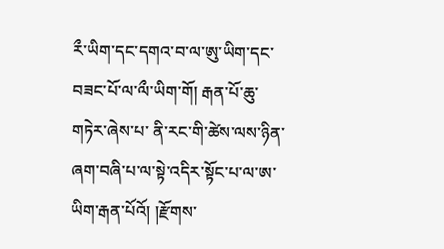རྀ་ཡིག་དང་དགའ་བ་ལ་ཨུ་ཡིག་དང་བཟང་པོ་ལ་ལྀ་ཡིག་གོ། རྒན་པོ་ཆུ་གཏེར་ཞེས་པ་ ནི་རང་གི་ཚེས་ལས་ཉིན་ཞག་བཞི་པ་ལ་སྟེ་འདིར་སྟོང་པ་ལ་ཨ་ཡིག་རྒན་པོའོ། །རྫོགས་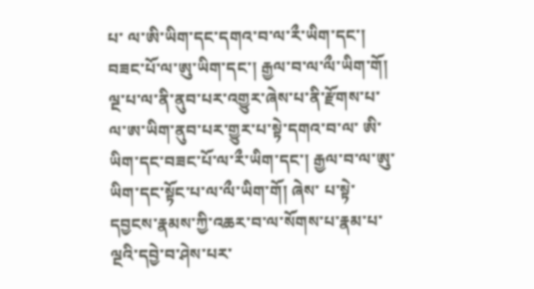པ་ ལ་ཨི་ཡིག་དང་དགའ་བ་ལ་རྀ་ཡིག་དང་། བཟང་པོ་ལ་ཨུ་ཡིག་དང་། རྒྱལ་བ་ལ་ལྀ་ཡིག་གོ། ལྔ་པ་ལ་ནི་ནུབ་པར་འགྱུར་ཞེས་པ་ནི་རྫོགས་པ་ལ་ཨ་ཡིག་ནུབ་པར་གྱུར་པ་སྟེ་དགའ་བ་ལ་ ཨི་ཡིག་དང་བཟང་པོ་ལ་རྀ་ཡིག་དང་། རྒྱལ་བ་ལ་ཨུ་ཡིག་དང་སྟོང་པ་ལ་ལྀ་ཡིག་གོ། ཞེས་ པ་སྟེ་དབྱངས་རྣམས་ཀྱི་འཆར་བ་ལ་སོགས་པ་རྣམ་པ་ལྔའི་དབྱེ་བ་ཤེས་པར་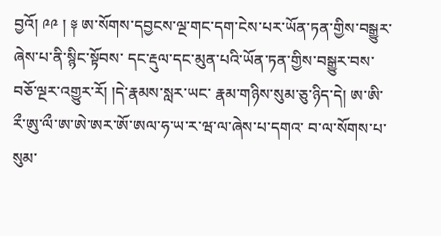བྱའོ། ༩༩ ། ༈ ཨ་སོགས་དབྱངས་ལྔ་གང་དག་ངེས་པར་ཡོན་ཏན་གྱིས་བསྒྱུར་ཞེས་པ་ནི་སྙིང་སྟོབས་ དང་རྡུལ་དང་མུན་པའི་ཡོན་ཏན་གྱིས་བསྒྱུར་བས་བཅོ་ལྔར་འགྱུར་རོ། །དེ་རྣམས་སླར་ཡང་ རྣམ་གཉིས་སུམ་ཅུ་ཉིད་དེ། ཨ་ཨི་རྀ་ཨུ་ལྀ་ཨ་ཨེ་ཨར་ཨོ་ཨལ་ཧ་ཡ་ར་ཝ་ལ་ཞེས་པ་དགའ་ བ་ལ་སོགས་པ་སུམ་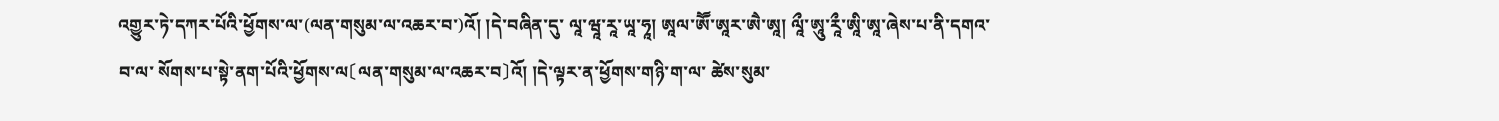འགྱུར་ཏེ་དཀར་པོའི་ཕྱོགས་ལ་(ལན་གསུམ་ལ་འཆར་བ་)འོ། །དེ་བཞིན་དུ་ ལཱ་ཝཱ་རཱ་ཡཱ་ཧཱ། ཨཱལ་ཨཽ་ཨཱར་ཨཻ་ཨཱ། ལཱྀ་ཨཱུ་རཱྀ་ཨཱི་ཨཱ་ཞེས་པ་ནི་དགའ་བ་ལ་ སོགས་པ་སྟེ་ནག་པོའི་ཕྱོགས་ལ〔ལན་གསུམ་ལ་འཆར་བ〕འོ། །དེ་ལྟར་ན་ཕྱོགས་གཉི་ག་ལ་ ཚེས་སུམ་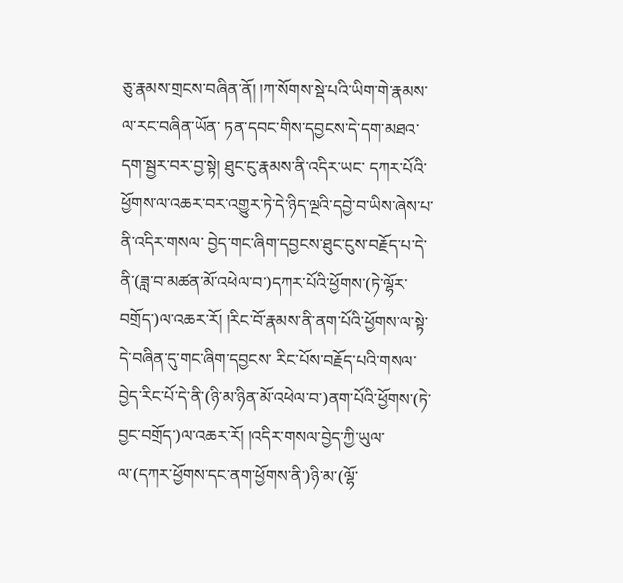ཅུ་རྣམས་གྲངས་བཞིན་ནོ། །ཀ་སོགས་སྡེ་པའི་ཡིག་གེ་རྣམས་ལ་རང་བཞིན་ཡོན་ ཏན་དབང་གིས་དབྱངས་དེ་དག་མཐའ་དག་སྦྱར་བར་བྱ་སྟེ། ཐུང་ངུ་རྣམས་ནི་འདིར་ཡང་ དཀར་པོའི་ཕྱོགས་ལ་འཆར་བར་འགྱུར་ཏེ་དེ་ཉིད་ལྔའི་དབྱེ་བ་ཡིས་ཞེས་པ་ནི་འདིར་གསལ་ བྱེད་གང་ཞིག་དབྱངས་ཐུང་ངུས་བརྗོད་པ་དེ་ནི་(ཟླ་བ་མཚན་མོ་འཕེལ་བ་)དཀར་པོའི་ཕྱོགས་(ཏེ་ལྷོར་ བགྲོད་)ལ་འཆར་རོ། །རིང་བོ་རྣམས་ནི་ནག་པོའི་ཕྱོགས་ལ་སྟེ་དེ་བཞིན་དུ་གང་ཞིག་དབྱངས་ རིང་པོས་བརྗོད་པའི་གསལ་བྱེད་རིང་པོ་དེ་ནི་(ཉི་མ་ཉིན་མོ་འཕེལ་བ་)ནག་པོའི་ཕྱོགས་(ཏེ་བྱང་བགྲོད་)ལ་འཆར་རོ། །འདིར་གསལ་བྱེད་ཀྱི་ཡུལ་ལ་(དཀར་ཕྱོགས་དང་ནག་ཕྱོགས་ནི་)ཉི་མ་(ལྷོ་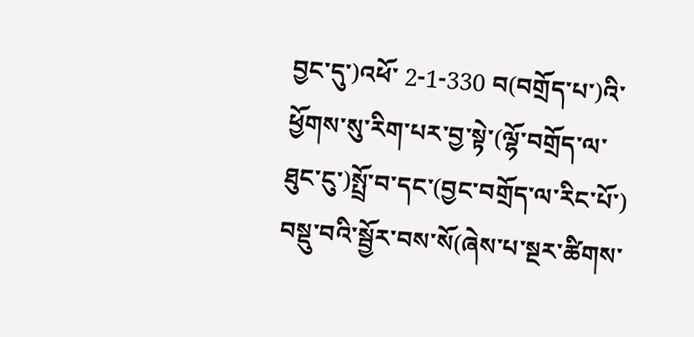བྱང་དུ་)འཕོ་ 2-1-330 བ(བགྲོད་པ་)འི་ཕྱོགས་སུ་རིག་པར་བྱ་སྟེ་(ལྷོ་བགྲོད་ལ་ཐུང་ངུ་)སྤྲོ་བ་དང་(བྱང་བགྲོད་ལ་རིང་པོ་) བསྡུ་བའི་སྦྱོར་བས་སོ(ཞེས་པ་སྔར་ཚིགས་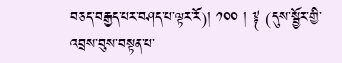བཅད་བརྒྱད་པར་བཤད་པ་ལྟར་རོ)། ༡༠༠ ། ༈ (དུས་སྦྱོར་གྱི་འབྲས་བུས་བསྟན་པ་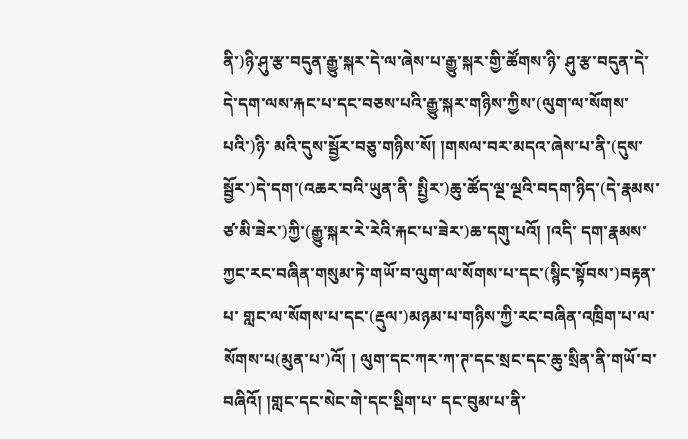ནི་)ཉི་ཤུ་རྩ་བདུན་རྒྱུ་སྐར་དེ་ལ་ཞེས་པ་རྒྱུ་སྐར་གྱི་ཚོགས་ཉི་ ཤུ་རྩ་བདུན་དེ་དེ་དག་ལས་རྐང་པ་དང་བཅས་པའི་རྒྱུ་སྐར་གཉིས་ཀྱིས་(ལུག་ལ་སོགས་པའི་)ཉི་ མའི་དུས་སྦྱོར་བཅུ་གཉིས་སོ། །གསལ་བར་མདའ་ཞེས་པ་ནི་(དུས་སྦྱོར་)དེ་དག་(འཆར་བའི་ཡུན་ནི་ སྤྱིར་)ཆུ་ཚོད་ལྔ་ལྔའི་བདག་ཉིད་(དེ་རྣམས་ཙ་མི་ཟེར་)ཀྱི་(རྒྱུ་སྐར་རེ་རེའི་རྐང་པ་ཟེར་)ཆ་དགུ་པའོ། །འདི་ དག་རྣམས་ཀྱང་རང་བཞིན་གསུམ་ཏེ་གཡོ་བ་ལུག་ལ་སོགས་པ་དང་(སྙིང་སྟོབས་)བརྟན་པ་ གླང་ལ་སོགས་པ་དང་(རྡུལ་)མཉམ་པ་གཉིས་ཀྱི་རང་བཞིན་འཁྲིག་པ་ལ་སོགས་པ(མུན་པ་)འོ། ། ལུག་དང་ཀར་ཀ་ཊ་དང་སྲང་དང་ཆུ་སྲིན་ནི་གཡོ་བ་བཞིའོ། །གླང་དང་སེང་གེ་དང་སྡིག་པ་ དང་བུམ་པ་ནི་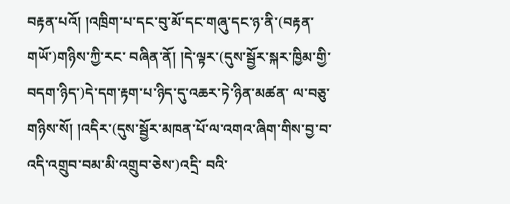བརྟན་པའོ། །འཁྲིག་པ་དང་བུ་མོ་དང་གཞུ་དང་ཉ་ནི་(བརྟན་གཡོ་)གཉིས་ཀྱི་རང་ བཞིན་ནོ། །དེ་ལྟར་(དུས་སྦྱོར་སྐར་ཁྱིམ་གྱི་བདག་ཉིད་)དེ་དག་རྟག་པ་ཉིད་དུ་འཆར་ཏེ་ཉིན་མཚན་ ལ་བཅུ་གཉིས་སོ། །འདིར་(དུས་སྦྱོར་མཁན་པོ་ལ་འགའ་ཞིག་གིས་བྱ་བ་འདི་འགྲུབ་བམ་མི་འགྲུབ་ཅེས་)འདྲི་ བའི་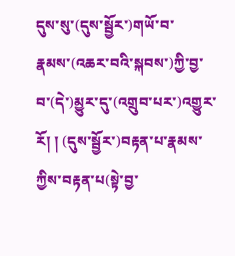དུས་སུ་(དུས་སྦྱོར་)གཡོ་བ་རྣམས་(འཆར་བའི་སྐབས་)ཀྱི་བྱ་བ་(དེ་)མྱུར་དུ་(འགྲུབ་པར་)འགྱུར་རོ། ། (དུས་སྦྱོར་)བརྟན་པ་རྣམས་ཀྱིས་བརྟན་པ(སྟེ་བྱ་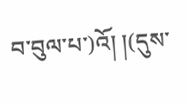བ་བུལ་པ་)འོ། །(དུས་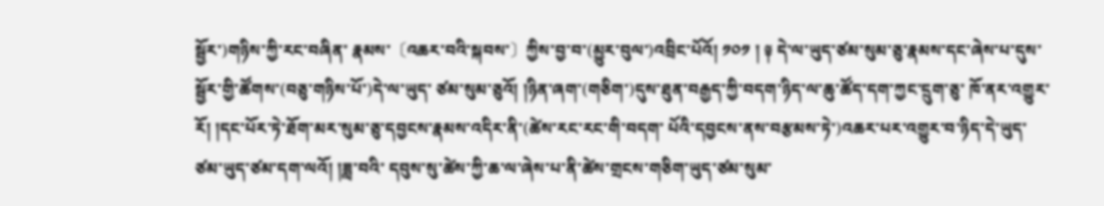སྦྱོར་)གཉིས་ཀྱི་རང་བཞིན་ རྣམས་〔འཆར་བའི་སྐབས་〕ཀྱིས་བྱ་བ་(མྱུར་བུལ་)འབྲིང་པོའོ། ༡༠༡ ། ༈ དེ་ལ་ཡུད་ཙམ་སུམ་ཅུ་རྣམས་དང་ཞེས་པ་དུས་སྦྱོར་གྱི་ཚོགས་(བཅུ་གཉིས་པོ་)དེ་ལ་ཡུད་ ཙམ་སུམ་ཅུའོ། །ཉིན་ཞག་(གཅིག་)དུས་ཐུན་བརྒྱད་ཀྱི་བདག་ཉིད་ལ་ཆུ་ཚོད་དག་ཀྱང་དྲུག་ཅུ་ ཁོ་ནར་འགྱུར་རོ། །དང་པོར་ཏེ་ཐོག་མར་སུམ་ཅུ་དབྱངས་རྣམས་འདིར་ནི་(ཚེས་རང་རང་གི་བདག་ པོའི་དབྱངས་ནས་བརྩམས་ཏེ་)འཆར་པར་འགྱུར་བ་ཉིད་དེ་ཡུད་ཙམ་ཡུད་ཙམ་དག་ལའོ། །ཟླ་བའི་ དབུས་སུ་ཚེས་ཀྱི་ཆ་ལ་ཞེས་པ་ནི་ཚེས་གྲངས་གཅིག་ཡུད་ཙམ་སུམ་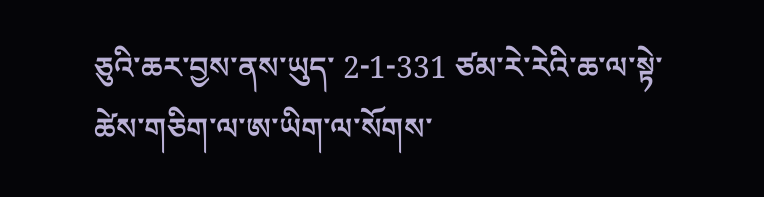ཅུའི་ཆར་བྱས་ནས་ཡུད་ 2-1-331 ཙམ་རེ་རེའི་ཆ་ལ་སྟེ་ཚེས་གཅིག་ལ་ཨ་ཡིག་ལ་སོགས་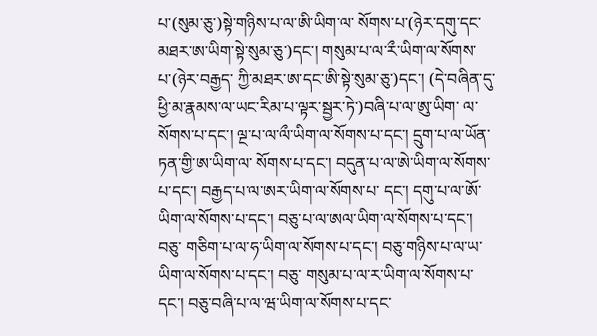པ་(སུམ་ཅུ་)སྟེ་གཉིས་པ་ལ་ཨི་ཡིག་ལ་ སོགས་པ་(ཉེར་དགུ་དང་མཐར་ཨ་ཡིག་སྟེ་སུམ་ཅུ་)དང་། གསུམ་པ་ལ་རྀ་ཡིག་ལ་སོགས་པ་(ཉེར་བརྒྱད་ ཀྱི་མཐར་ཨ་དང་ཨི་སྟེ་སུམ་ཅུ་)དང་། (དེ་བཞིན་དུ་ཕྱི་མ་རྣམས་ལ་ཡང་རིམ་པ་ལྟར་སྦྱར་ཏེ་)བཞི་པ་ལ་ཨུ་ཡིག་ ལ་སོགས་པ་དང་། ལྔ་པ་ལ་ལྀ་ཡིག་ལ་སོགས་པ་དང་། དྲུག་པ་ལ་ཡོན་ཏན་གྱི་ཨ་ཡིག་ལ་ སོགས་པ་དང་། བདུན་པ་ལ་ཨེ་ཡིག་ལ་སོགས་པ་དང་། བརྒྱད་པ་ལ་ཨར་ཡིག་ལ་སོགས་པ་ དང་། དགུ་པ་ལ་ཨོ་ཡིག་ལ་སོགས་པ་དང་། བཅུ་པ་ལ་ཨལ་ཡིག་ལ་སོགས་པ་དང་། བཅུ་ གཅིག་པ་ལ་ཧ་ཡིག་ལ་སོགས་པ་དང་། བཅུ་གཉིས་པ་ལ་ཡ་ཡིག་ལ་སོགས་པ་དང་། བཅུ་ གསུམ་པ་ལ་ར་ཡིག་ལ་སོགས་པ་དང་། བཅུ་བཞི་པ་ལ་ཝ་ཡིག་ལ་སོགས་པ་དང་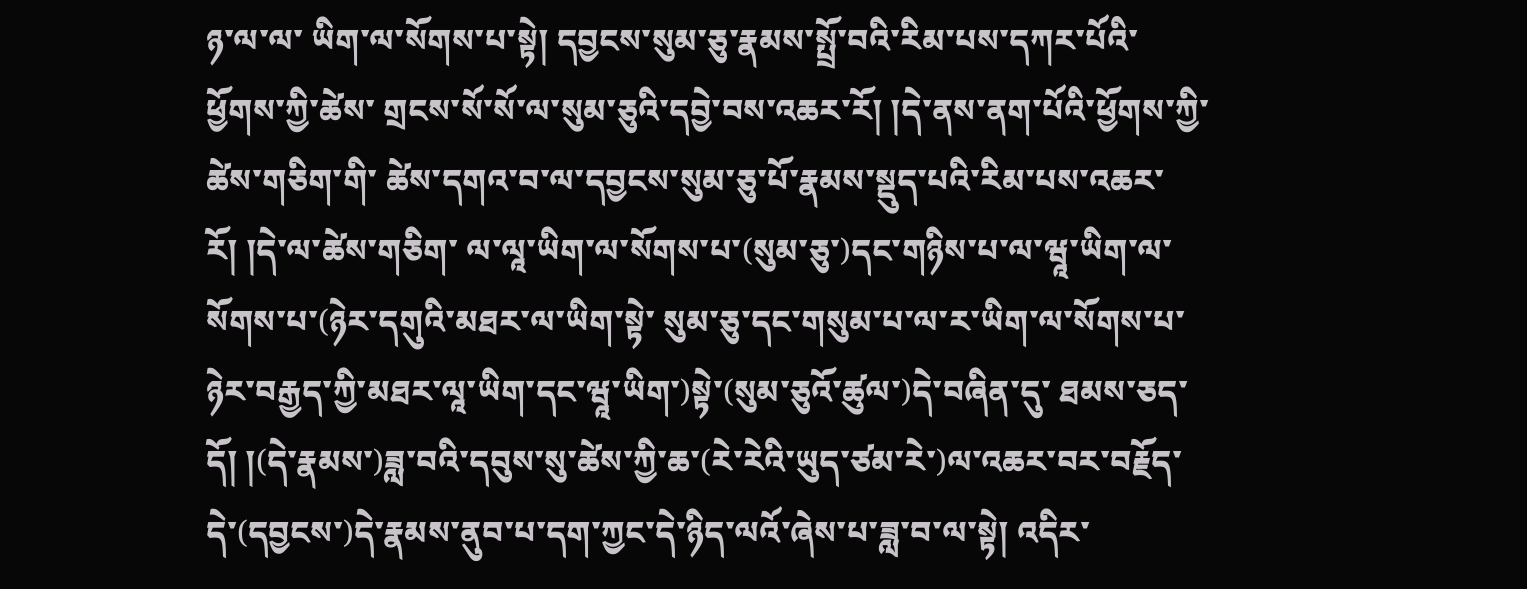ཉ་ལ་ལ་ ཡིག་ལ་སོགས་པ་སྟེ། དབྱངས་སུམ་ཅུ་རྣམས་སྤྲོ་བའི་རིམ་པས་དཀར་པོའི་ཕྱོགས་ཀྱི་ཚེས་ གྲངས་སོ་སོ་ལ་སུམ་ཅུའི་དབྱེ་བས་འཆར་རོ། །དེ་ནས་ནག་པོའི་ཕྱོགས་ཀྱི་ཚེས་གཅིག་གི་ ཚེས་དགའ་བ་ལ་དབྱངས་སུམ་ཅུ་པོ་རྣམས་སྡུད་པའི་རིམ་པས་འཆར་རོ། །དེ་ལ་ཚེས་གཅིག་ ལ་ལཱ་ཡིག་ལ་སོགས་པ་(སུམ་ཅུ་)དང་གཉིས་པ་ལ་ཝཱ་ཡིག་ལ་སོགས་པ་(ཉེར་དགུའི་མཐར་ལ་ཡིག་སྟེ་ སུམ་ཅུ་དང་གསུམ་པ་ལ་ར་ཡིག་ལ་སོགས་པ་ཉེར་བརྒྱད་ཀྱི་མཐར་ལཱ་ཡིག་དང་ཝཱ་ཡིག་)སྟེ་(སུམ་ཅུའོ་ཚུལ་)དེ་བཞིན་དུ་ ཐམས་ཅད་དོ། །(དེ་རྣམས་)ཟླ་བའི་དབུས་སུ་ཚེས་ཀྱི་ཆ་(རེ་རེའི་ཡུད་ཙམ་རེ་)ལ་འཆར་བར་བརྗོད་ དེ་(དབྱངས་)དེ་རྣམས་ནུབ་པ་དག་ཀྱང་དེ་ཉིད་ལའོ་ཞེས་པ་ཟླ་བ་ལ་སྟེ། འདིར་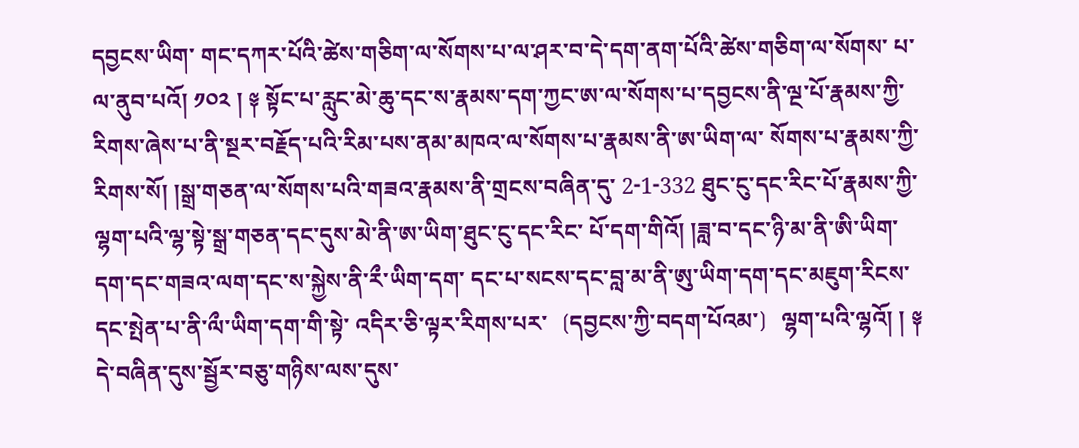དབྱངས་ཡིག་ གང་དཀར་པོའི་ཚེས་གཅིག་ལ་སོགས་པ་ལ་ཤར་བ་དེ་དག་ནག་པོའི་ཚེས་གཅིག་ལ་སོགས་ པ་ལ་ནུབ་པའོ། ༡༠༢ ། ༈ སྟོང་པ་རླུང་མེ་ཆུ་དང་ས་རྣམས་དག་ཀྱང་ཨ་ལ་སོགས་པ་དབྱངས་ནི་ལྔ་པོ་རྣམས་ཀྱི་ རིགས་ཞེས་པ་ནི་སྔར་བརྗོད་པའི་རིམ་པས་ནམ་མཁའ་ལ་སོགས་པ་རྣམས་ནི་ཨ་ཡིག་ལ་ སོགས་པ་རྣམས་ཀྱི་རིགས་སོ། །སྒྲ་གཅན་ལ་སོགས་པའི་གཟའ་རྣམས་ནི་གྲངས་བཞིན་དུ་ 2-1-332 ཐུང་ངུ་དང་རིང་པོ་རྣམས་ཀྱི་ལྷག་པའི་ལྷ་སྟེ་སྒྲ་གཅན་དང་དུས་མེ་ནི་ཨ་ཡིག་ཐུང་ངུ་དང་རིང་ པོ་དག་གིའོ། །ཟླ་བ་དང་ཉི་མ་ནི་ཨི་ཡིག་དག་དང་གཟའ་ལག་དང་ས་སྐྱེས་ནི་རྀ་ཡིག་དག་ དང་པ་སངས་དང་བླ་མ་ནི་ཨུ་ཡིག་དག་དང་མཇུག་རིངས་དང་སྤེན་པ་ནི་ལྀ་ཡིག་དག་གི་སྟེ་ འདིར་ཅི་ལྟར་རིགས་པར་〔དབྱངས་ཀྱི་བདག་པོའམ་〕ལྷག་པའི་ལྷའོ། ། ༈ དེ་བཞིན་དུས་སྦྱོར་བཅུ་གཉིས་ལས་དུས་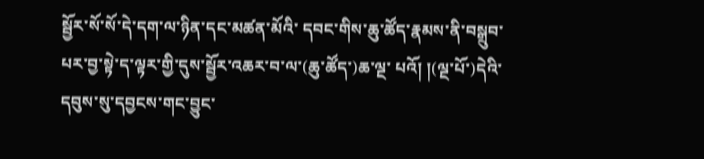སྦྱོར་སོ་སོ་དེ་དག་ལ་ཉིན་དང་མཚན་མོའི་ དབང་གིས་ཆུ་ཚོད་རྣམས་ནི་བསྒྲུབ་པར་བྱ་སྟེ་ད་ལྟར་གྱི་དུས་སྦྱོར་འཆར་བ་ལ་(ཆུ་ཚོད་)ཆ་ལྔ་ པའོ། །(ལྔ་པོ་)དེའི་དབུས་སུ་དབྱངས་གང་བྱུང་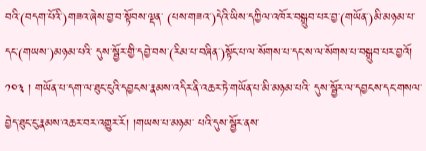བའི་(བདག་པོའི་)གཟའ་ཞེས་བྱ་བ་སྟོབས་ལྡན་ (པས་གཟའ་)དེའི་ཡིས་དཀྱིལ་འཁོར་བསྒྲུབ་པར་བྱ་(གཡོན་)མི་མཉམ་པ་དང་(གཡས་)མཉམ་པའི་ དུས་སྦྱོར་གྱི་དབྱེ་བས་(རིམ་པ་བཞིན་)སྟོང་པ་ལ་སོགས་པ་དང་ས་ལ་སོགས་པ་བསྒྲུབ་པར་བྱའོ། ༡༠༣ ། གཡོན་པ་དག་ལ་ཐུང་ངུའི་དབྱངས་རྣམས་འདིར་ནི་འཆར་ཏེ་གཡོན་པ་མི་མཉམ་པའི་ དུས་སྦྱོར་ལ་དབྱངས་དང་གསལ་བྱེད་ཐུང་ངུ་རྣམས་འཆར་བར་འགྱུར་རོ། །གཡས་པ་མཉམ་ པའི་དུས་སྦྱོར་ནས་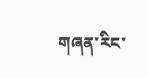གཞན་རིང་